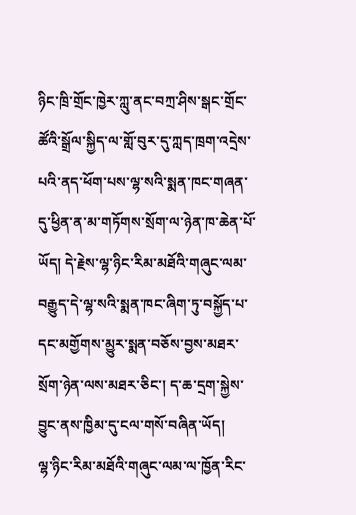ཉིང་ཁྲི་གྲོང་ཁྱེར་ཀླུ་ནང་བཀྲ་ཤིས་སྒང་གྲོང་ཚོའི་སྒྲོལ་སྐྱིད་ལ་གློ་བུར་དུ་ཀླད་ཁྲག་འདྲེས་པའི་ནད་ཕོག་པས་ལྷ་སའི་སྨན་ཁང་གཞན་དུ་ཕྱིན་ན་མ་གཏོགས་སྲོག་ལ་ཉེན་ཁ་ཆེན་པོ་ཡོད། དེ་རྗེས་ལྷ་ཉིང་རིམ་མཐོའི་གཞུང་ལམ་བརྒྱུད་དེ་ལྷ་སའི་སྨན་ཁང་ཞིག་ཏུ་བསྐྱོད་པ་དང་མགྱོགས་མྱུར་སྨན་བཅོས་བྱས་མཐར་སྲོག་ཉེན་ལས་མཐར་ཅིང་། ད་ཆ་དྲག་སྐྱེས་བྱུང་ནས་ཁྱིམ་དུ་ངལ་གསོ་བཞིན་ཡོད།
ལྷ་ཉིང་རིམ་མཐོའི་གཞུང་ལམ་ལ་ཁྱོན་རིང་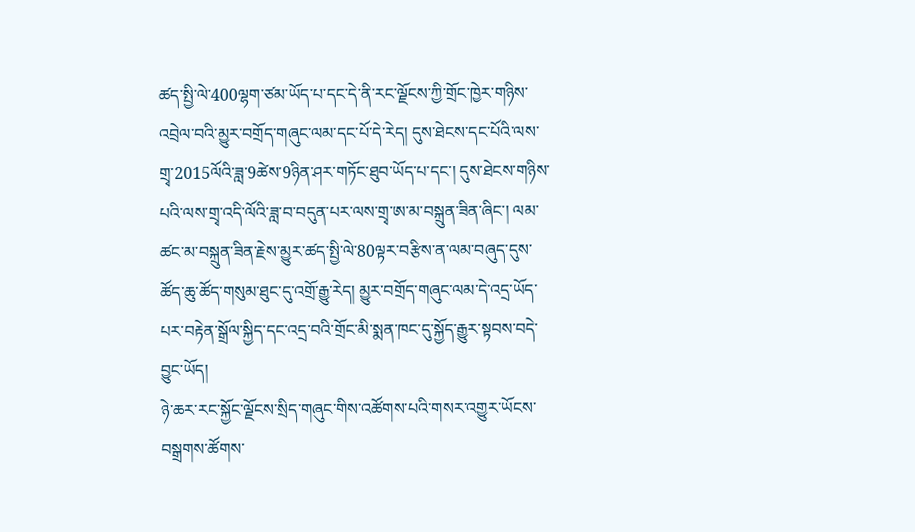ཚད་སྤྱི་ལེ་400ལྷག་ཙམ་ཡོད་པ་དང་དེ་ནི་རང་ལྗོངས་ཀྱི་གྲོང་ཁྱེར་གཉིས་འབྲེལ་བའི་མྱུར་བགྲོད་གཞུང་ལམ་དང་པོ་དེ་རེད། དུས་ཐེངས་དང་པོའི་ལས་གྲྭ་2015ལོའི་ཟླ་9ཚེས་9ཉིན་ཤར་གཏོང་ཐུབ་ཡོད་པ་དང་། དུས་ཐེངས་གཉིས་པའི་ལས་གྲྭ་འདི་ལོའི་ཟླ་བ་བདུན་པར་ལས་གྲྭ་ཨ་མ་བསྐྲུན་ཟིན་ཞིང་། ལམ་ཚང་མ་བསྐྲུན་ཟིན་རྗེས་མྱུར་ཚད་སྤྱི་ལེ་80ལྟར་བརྩིས་ན་ལམ་བཞུད་དུས་ཚོད་ཆུ་ཚོད་གསུམ་ཐུང་དུ་འགྲོ་རྒྱུ་རེད། མྱུར་བགྲོད་གཞུང་ལམ་དེ་འདྲ་ཡོད་པར་བརྟེན་སྒྲོལ་སྐྱིད་དང་འདྲ་བའི་གྲོང་མི་སྨན་ཁང་དུ་སྐྱོད་རྒྱུར་སྟབས་བདེ་བྱུང་ཡོད།
ཉེ་ཆར་རང་སྐྱོང་ལྗོངས་སྲིད་གཞུང་གིས་འཚོགས་པའི་གསར་འགྱུར་ཡོངས་བསྒྲགས་ཚོགས་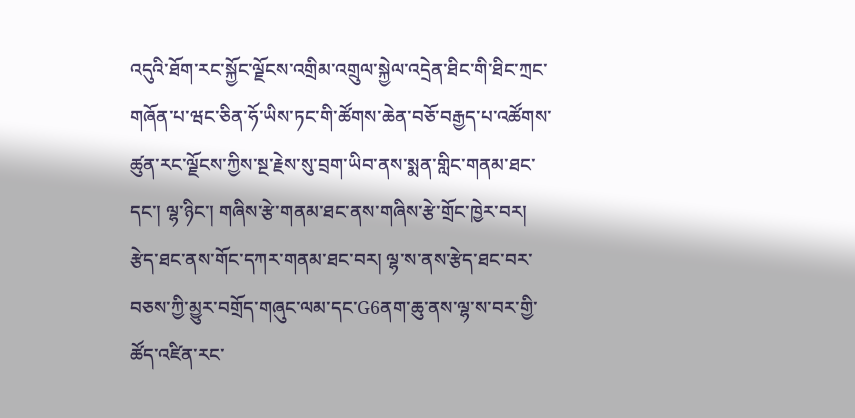འདུའི་ཐོག་རང་སྐྱོང་ལྗོངས་འགྲིམ་འགྲུལ་སྐྱེལ་འདྲེན་ཐིང་གི་ཐིང་ཀྲང་གཞོན་པ་ཝང་ཅིན་ཧོ་ཡིས་ཏང་གི་ཚོགས་ཆེན་བཅོ་བརྒྱད་པ་འཚོགས་ཚུན་རང་ལྗོངས་ཀྱིས་སྔ་རྗེས་སུ་བྲག་ཡིབ་ནས་སྨན་གླིང་གནམ་ཐང་དང་། ལྷ་ཉིང་། གཞིས་རྩེ་གནམ་ཐང་ནས་གཞིས་རྩེ་གྲོང་ཁྱེར་བར། རྩེད་ཐང་ནས་གོང་དཀར་གནམ་ཐང་བར། ལྷ་ས་ནས་རྩེད་ཐང་བར་བཅས་ཀྱི་མྱུར་བགྲོད་གཞུང་ལམ་དང་G6ནག་ཆུ་ནས་ལྷ་ས་བར་གྱི་ཚོད་འཛིན་རང་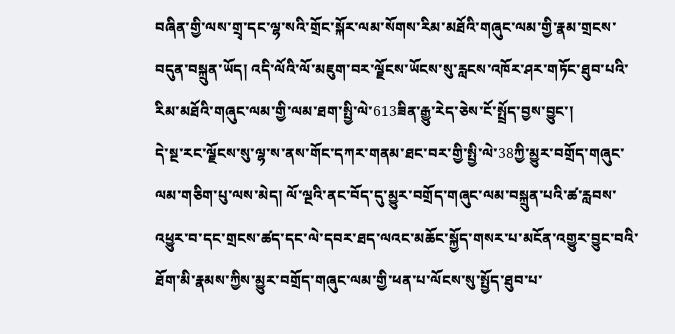བཞིན་གྱི་ལས་གྲྭ་དང་ལྷ་སའི་གྲོང་སྐོར་ལམ་སོགས་རིམ་མཐོའི་གཞུང་ལམ་གྱི་རྣམ་གྲངས་བདུན་བསྐྲུན་ཡོད། འདི་ལོའི་ལོ་མཇུག་བར་ལྗོངས་ཡོངས་སུ་རླངས་འཁོར་ཤར་གཏོང་ཐུབ་པའི་རིམ་མཐོའི་གཞུང་ལམ་གྱི་ལམ་ཐག་སྤྱི་ལེ་613ཟིན་རྒྱུ་རེད་ཅེས་ངོ་སྤྲོད་བྱས་བྱུང་།
དེ་སྔ་རང་ལྗོངས་སུ་ལྷ་ས་ནས་གོང་དཀར་གནམ་ཐང་བར་གྱི་སྤྱི་ལེ་38ཀྱི་མྱུར་བགྲོད་གཞུང་ལམ་གཅིག་པུ་ལས་མེད། ལོ་ལྔའི་ནང་བོད་དུ་མྱུར་བགྲོད་གཞུང་ལམ་བསྐྲུན་པའི་ཚ་རླབས་འཕྱུར་བ་དང་གྲངས་ཚད་དང་ལེ་དབར་ཐད་ལའང་མཆོང་སྐྱོད་གསར་པ་མངོན་འགྱུར་བྱུང་བའི་ཐོག་མི་རྣམས་ཀྱིས་མྱུར་བགྲོད་གཞུང་ལམ་གྱི་ཕན་པ་ལོངས་སུ་སྤྱོད་ཐུབ་པ་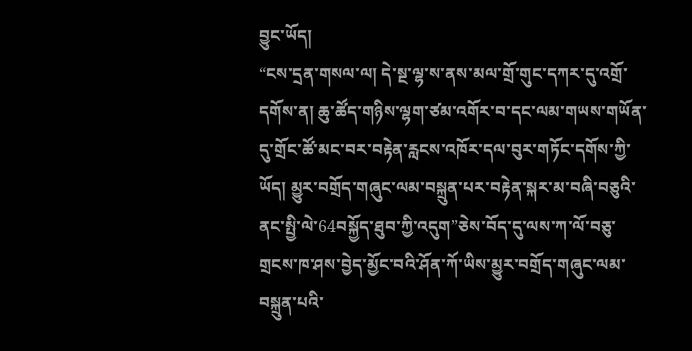བྱུང་ཡོད།
“ངས་དྲན་གསལ་ལ། དེ་སྔ་ལྷ་ས་ནས་མལ་གྲོ་གུང་དཀར་དུ་འགྲོ་དགོས་ན། ཆུ་ཚོད་གཉིས་ལྷག་ཙམ་འགོར་བ་དང་ལམ་གཡས་གཡོན་དུ་གྲོང་ཚོ་མང་བར་བརྟེན་རླངས་འཁོར་དལ་བུར་གཏོང་དགོས་ཀྱི་ཡོད། མྱུར་བགྲོད་གཞུང་ལམ་བསྐྲུན་པར་བརྟེན་སྐར་མ་བཞི་བཅུའི་ནང་སྤྱི་ལེ་64བསྐྱོད་ཐུབ་ཀྱི་འདུག”ཅེས་བོད་དུ་ལས་ཀ་ལོ་བཅུ་གྲངས་ཁ་ཤས་བྱེད་མྱོང་བའི་ཤོན་ཀོ་ཡིས་མྱུར་བགྲོད་གཞུང་ལམ་བསྐྲུན་པའི་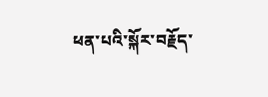ཕན་པའི་སྐོར་བརྗོད་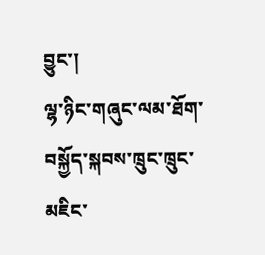བྱུང་།
ལྷ་ཉིང་གཞུང་ལམ་ཐོག་བསྐྱོད་སྐབས་ཁྲུང་ཁྲུང་མཇིང་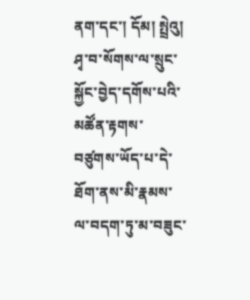ནག་དང་། དོམ། སྤྲེའུ། ཤྭ་བ་སོགས་ལ་སྲུང་སྐྱོང་བྱེད་དགོས་པའི་མཚོན་རྟགས་བཙུགས་ཡོད་པ་དེ་ཐོག་ནས་མི་རྣམས་ལ་བདག་ཏུ་མ་བཟུང་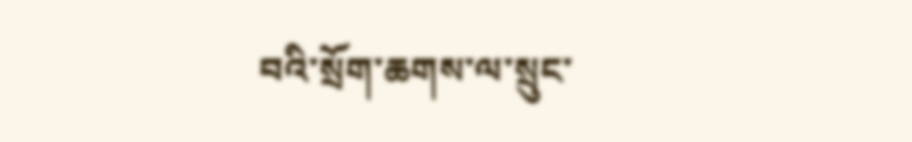བའི་སྲོག་ཆགས་ལ་སྲུང་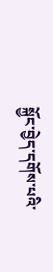སྐྱོང་བྱེད་དགོས་པའི་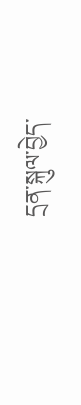དྲན་སྐུལ་བྱེད་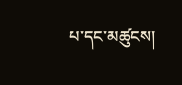པ་དང་མཚུངས།